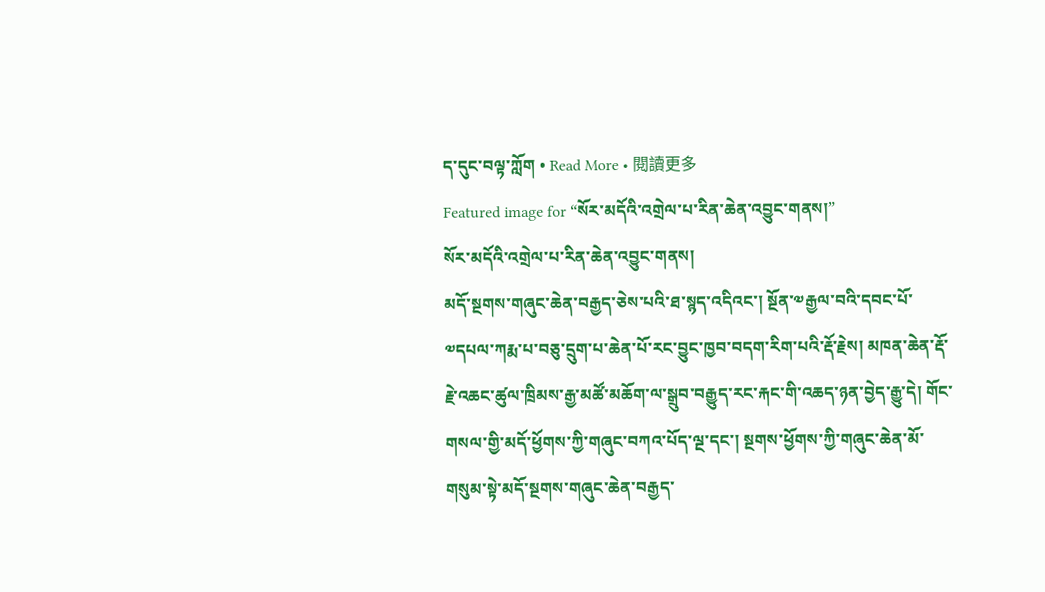ད་དུང་བལྟ་ཀློག • Read More • 閱讀更多
Featured image for “སོར་མདོའི་འགྲེལ་པ་རིན་ཆེན་འབྱུང་གནས།”
སོར་མདོའི་འགྲེལ་པ་རིན་ཆེན་འབྱུང་གནས།
མདོ་སྔགས་གཞུང་ཆེན་བརྒྱད་ཅེས་པའི་ཐ་སྙད་འདིའང་། སྔོན་༧རྒྱལ་བའི་དབང་པོ་༧དཔལ་ཀརྨ་པ་བཅུ་དྲུག་པ་ཆེན་པོ་རང་བྱུང་ཁྱབ་བདག་རིག་པའི་རྡོ་རྗེས། མཁན་ཆེན་རྡོ་རྗེ་འཆང་ཚུལ་ཁྲིམས་རྒྱ་མཚོ་མཆོག་ལ་སྒྲུབ་བརྒྱུད་རང་རྐང་གི་འཆད་ཉན་བྱེད་རྒྱུ་དེ། གོང་གསལ་གྱི་མདོ་ཕྱོགས་ཀྱི་གཞུང་བཀའ་པོད་ལྔ་དང་། སྔགས་ཕྱོགས་ཀྱི་གཞུང་ཆེན་མོ་གསུམ་སྟེ་མདོ་སྔགས་གཞུང་ཆེན་བརྒྱད་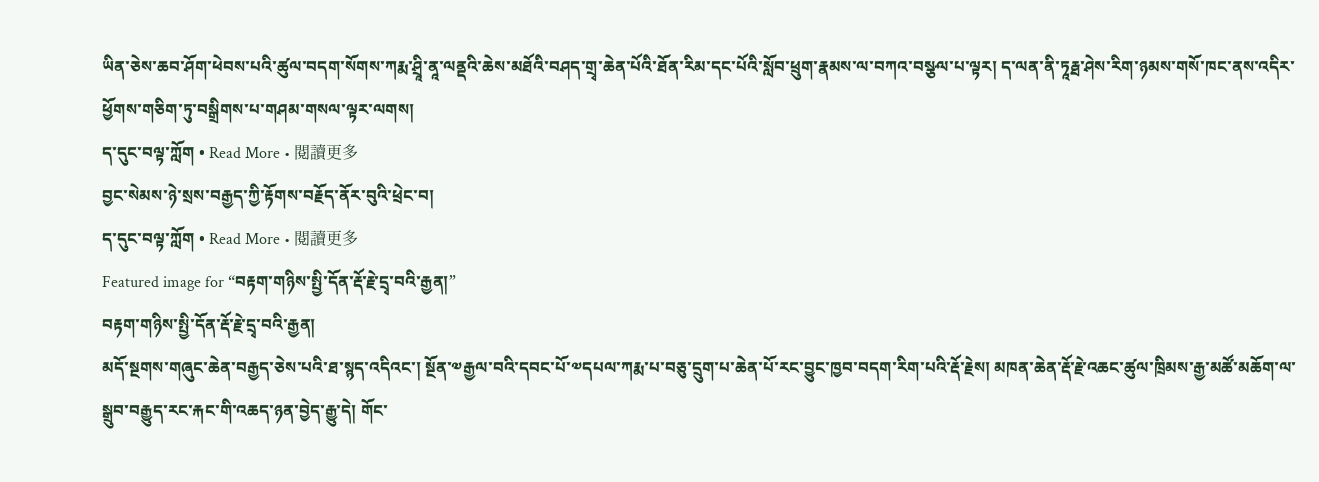ཡིན་ཅེས་ཆབ་ཤོག་ཕེབས་པའི་ཚུལ་བདག་སོགས་ཀརྨ་ཤྲཱི་ནཱ་ལནྡའི་ཆེས་མཐོའི་བཤད་གྲྭ་ཆེན་པོའི་ཐོན་རིམ་དང་པོའི་སློབ་ཕྲུག་རྣམས་ལ་བཀའ་བསྩལ་པ་ལྟར། ད་ལན་ནི་ཏཱརྠ་ཤེས་རིག་ཉམས་གསོ་ཁང་ནས་འདིར་ཕྱོགས་གཅིག་ཏུ་བསྒྲིགས་པ་གཤམ་གསལ་ལྟར་ལགས།
ད་དུང་བལྟ་ཀློག • Read More • 閱讀更多
བྱང་སེམས་ཉེ་སྲས་བརྒྱད་ཀྱི་རྟོགས་བརྗོད་ནོར་བུའི་ཕྲེང་བ།
ད་དུང་བལྟ་ཀློག • Read More • 閱讀更多
Featured image for “བརྟག་གཉིས་སྤྱི་དོན་རྡོ་རྗེ་དྲྭ་བའི་རྒྱན།”
བརྟག་གཉིས་སྤྱི་དོན་རྡོ་རྗེ་དྲྭ་བའི་རྒྱན།
མདོ་སྔགས་གཞུང་ཆེན་བརྒྱད་ཅེས་པའི་ཐ་སྙད་འདིའང་། སྔོན་༧རྒྱལ་བའི་དབང་པོ་༧དཔལ་ཀརྨ་པ་བཅུ་དྲུག་པ་ཆེན་པོ་རང་བྱུང་ཁྱབ་བདག་རིག་པའི་རྡོ་རྗེས། མཁན་ཆེན་རྡོ་རྗེ་འཆང་ཚུལ་ཁྲིམས་རྒྱ་མཚོ་མཆོག་ལ་སྒྲུབ་བརྒྱུད་རང་རྐང་གི་འཆད་ཉན་བྱེད་རྒྱུ་དེ། གོང་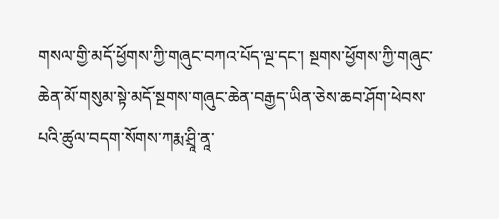གསལ་གྱི་མདོ་ཕྱོགས་ཀྱི་གཞུང་བཀའ་པོད་ལྔ་དང་། སྔགས་ཕྱོགས་ཀྱི་གཞུང་ཆེན་མོ་གསུམ་སྟེ་མདོ་སྔགས་གཞུང་ཆེན་བརྒྱད་ཡིན་ཅེས་ཆབ་ཤོག་ཕེབས་པའི་ཚུལ་བདག་སོགས་ཀརྨ་ཤྲཱི་ནཱ་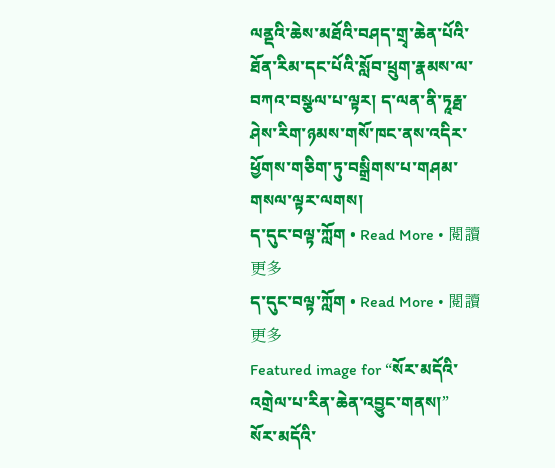ལནྡའི་ཆེས་མཐོའི་བཤད་གྲྭ་ཆེན་པོའི་ཐོན་རིམ་དང་པོའི་སློབ་ཕྲུག་རྣམས་ལ་བཀའ་བསྩལ་པ་ལྟར། ད་ལན་ནི་ཏཱརྠ་ཤེས་རིག་ཉམས་གསོ་ཁང་ནས་འདིར་ཕྱོགས་གཅིག་ཏུ་བསྒྲིགས་པ་གཤམ་གསལ་ལྟར་ལགས།
ད་དུང་བལྟ་ཀློག • Read More • 閱讀更多
ད་དུང་བལྟ་ཀློག • Read More • 閱讀更多
Featured image for “སོར་མདོའི་འགྲེལ་པ་རིན་ཆེན་འབྱུང་གནས།”
སོར་མདོའི་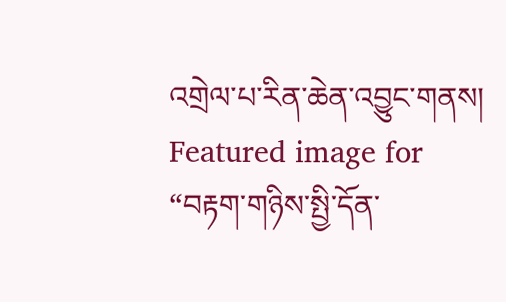འགྲེལ་པ་རིན་ཆེན་འབྱུང་གནས།
Featured image for “བརྟག་གཉིས་སྤྱི་དོན་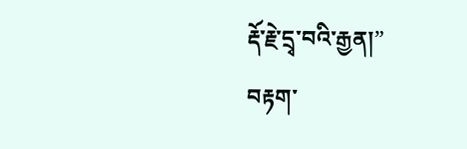རྡོ་རྗེ་དྲྭ་བའི་རྒྱན།”
བརྟག་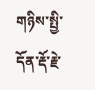གཉིས་སྤྱི་དོན་རྡོ་རྗེ་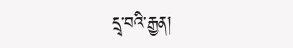དྲྭ་བའི་རྒྱན།